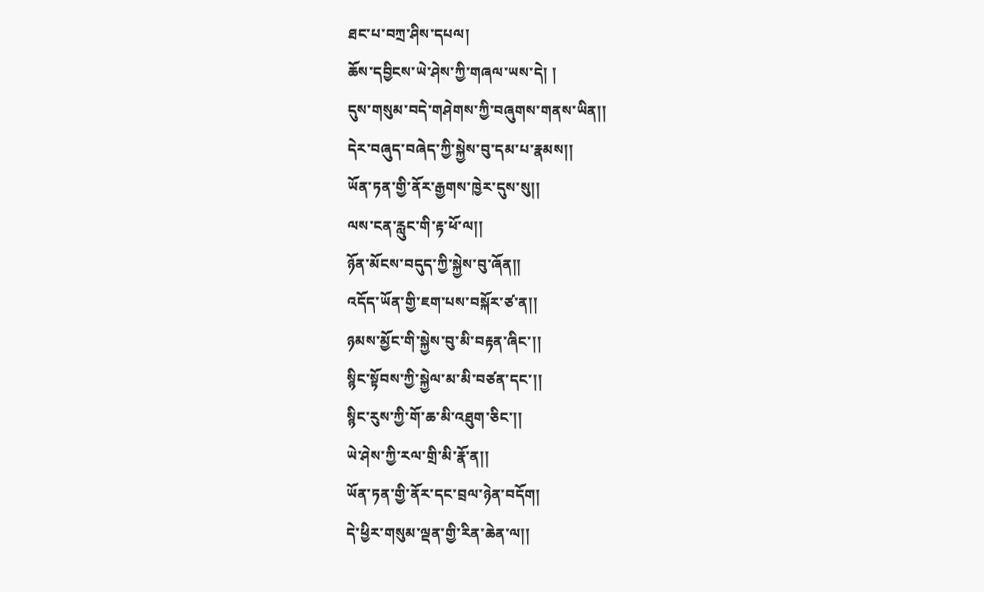ཐང་པ་བཀྲ་ཤིས་དཔལ།
ཆོས་དབྱིངས་ཡེ་ཤེས་ཀྱི་གཞལ་ཡས་དེ། །
དུས་གསུམ་བདེ་གཤེགས་ཀྱི་བཞུགས་གནས་ཡིན།།
དེར་བཞུད་བཞེད་ཀྱི་སྐྱེས་བུ་དམ་པ་རྣམས།།
ཡོན་ཏན་གྱི་ནོར་རྒྱགས་ཁྱེར་དུས་སུ།།
ལས་ངན་རླུང་གི་རྟ་ཕོ་ལ།།
ཉོན་མོངས་བདུད་ཀྱི་སྐྱེས་བུ་ཞོན།།
འདོད་ཡོན་གྱི་ཇག་པས་བསྐོར་ཙ་ན།།
ཉམས་མྱོང་གི་སྐྱེས་བུ་མི་བརྟན་ཞིང་།།
སྙིང་སྟོབས་ཀྱི་སྐྱེལ་མ་མི་བཙན་དང་།།
སྙིང་རུས་ཀྱི་གོ་ཆ་མི་འཐུག་ཅིང་།།
ཡེ་ཤེས་ཀྱི་རལ་གྲི་མི་རྣོ་ན།།
ཡོན་ཏན་གྱི་ནོར་དང་བྲལ་ཉེན་བདོག།
དེ་ཕྱིར་གསུམ་ལྡན་གྱི་རིན་ཆེན་ལ།།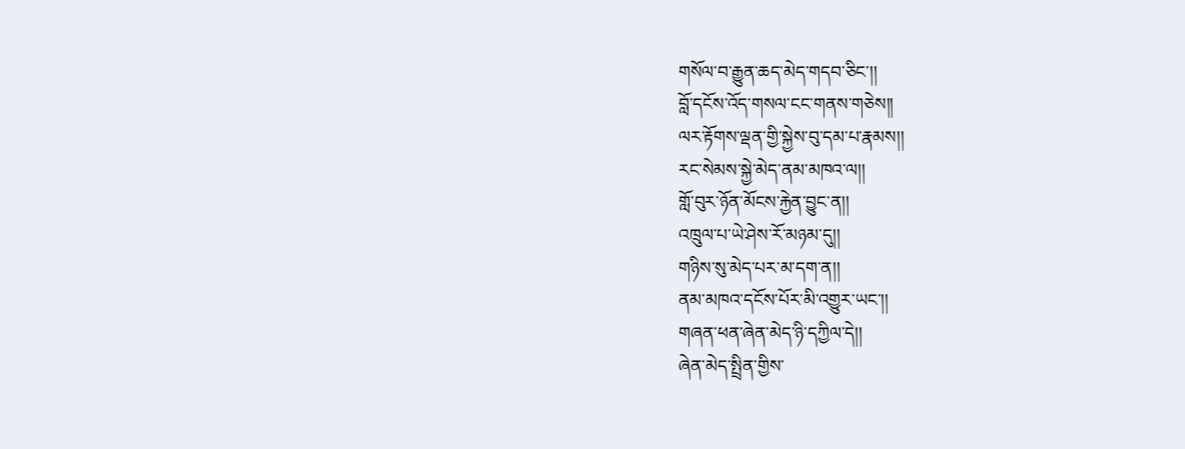གསོལ་བ་རྒྱུན་ཆད་མེད་གདབ་ཅིང་།།
བློ་དངོས་འོད་གསལ་ངང་གནས་གཅེས།།
ལར་རྟོགས་ལྡན་གྱི་སྐྱེས་བུ་དམ་པ་རྣམས།།
རང་སེམས་སྐྱེ་མེད་ནམ་མཁའ་ལ།།
གློ་བུར་ཉོན་མོངས་རྐྱེན་བྱུང་ན།།
འཁྲུལ་པ་ཡེ་ཤེས་རོ་མཉམ་དུ།།
གཉིས་སུ་མེད་པར་མ་དག་ན།།
ནམ་མཁའ་དངོས་པོར་མི་འགྱུར་ཡང་།།
གཞན་ཕན་ཞེན་མེད་ཉི་དཀྱིལ་དེ།།
ཞེན་མེད་སྤྲིན་གྱིས་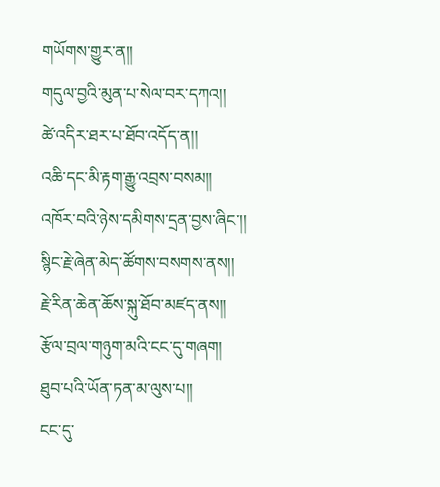གཡོགས་གྱུར་ན།།
གདུལ་བྱའི་མུན་པ་སེལ་བར་དཀའ།།
ཚེ་འདིར་ཐར་པ་ཐོབ་འདོད་ན།།
འཆི་དང་མི་རྟག་རྒྱུ་འབྲས་བསམ།།
འཁོར་བའི་ཉེས་དམིགས་དྲན་བྱས་ཞིང་།།
སྙིང་རྗེ་ཞེན་མེད་ཚོགས་བསགས་ནས།།
རྗེ་རིན་ཆེན་ཆོས་སྐུ་ཐོབ་མཛད་ནས།།
རྩོལ་བྲལ་གཉུག་མའི་ངང་དུ་གཞག།
ཐུབ་པའི་ཡོན་ཏན་མ་ལུས་པ།།
ངང་དུ་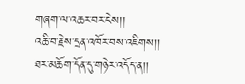གཞག་ལ་འཆར་བར་ངེས།།
འཆི་བ་རྗེས་དྲན་འཁོར་བས་འཇིགས།།
ཐར་མཆོག་དོན་དུ་གཉེར་འདོད་ན།།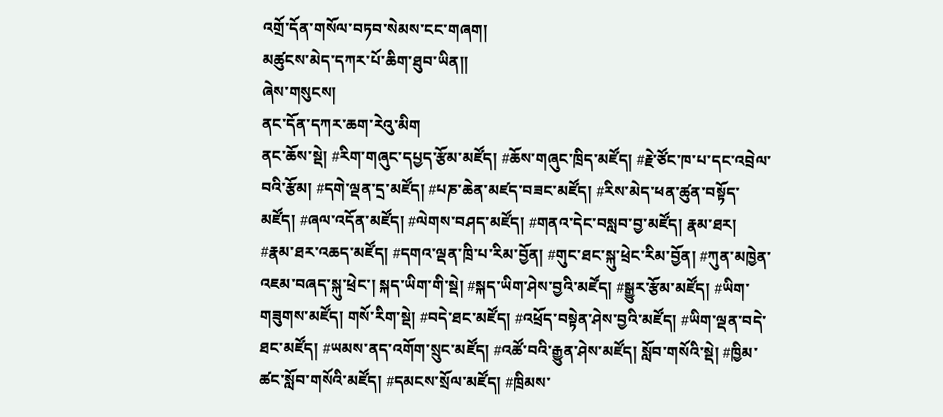འགྲོ་དོན་གསོལ་བཏབ་སེམས་ངང་གཞག།
མཚུངས་མེད་དཀར་པོ་ཆིག་ཐུབ་ཡིན།།
ཞེས་གསུངས།
ནང་དོན་དཀར་ཆག་རེའུ་མིག
ནང་ཆོས་སྡེ། #རིག་གཞུང་དཔྱད་རྩོམ་མཛོད། #ཆོས་གཞུང་ཁྲིད་མཛོད། #རྗེ་ཙོང་ཁ་པ་དང་འབྲེལ་བའི་རྩོམ། #དགེ་ལྡན་དྲ་མཛོད། #པཎ་ཆེན་མཛད་བཟང་མཛོད། #རིས་མེད་ཕན་ཚུན་བསྟོད་མཛོད། #ཞལ་འདོན་མཛོད། #ལེགས་བཤད་མཛོད། #གནའ་དེང་བསླབ་བྱ་མཛོད། རྣམ་ཐར། #རྣམ་ཐར་འཆད་མཛོད། #དགའ་ལྡན་ཁྲི་པ་རིམ་བྱོན། #གུང་ཐང་སྐུ་ཕྲེང་རིམ་བྱོན། #ཀུན་མཁྱེན་འཇམ་བཞད་སྐུ་ཕྲེང་། སྐད་ཡིག་གི་སྡེ། #སྐད་ཡིག་ཤེས་བྱའི་མཛོད། #སྒྱུར་རྩོམ་མཛོད། #ཡིག་གཟུགས་མཛོད། གསོ་རིག་སྡེ། #བདེ་ཐང་མཛོད། #འཕྲོད་བསྟེན་ཤེས་བྱའི་མཛོད། #ཡིག་ལྡན་བདེ་ཐང་མཛོད། #ཡམས་ནད་འགོག་སྲུང་མཛོད། #འཚོ་བའི་རྒྱུན་ཤེས་མཛོད། སློབ་གསོའི་སྡེ། #ཁྱིམ་ཚང་སློབ་གསོའི་མཛོད། #དམངས་སྲོལ་མཛོད། #ཁྲིམས་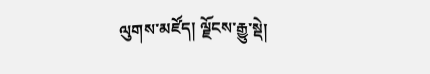ལུགས་མཛོད། ལྗོངས་རྒྱུ་སྡེ།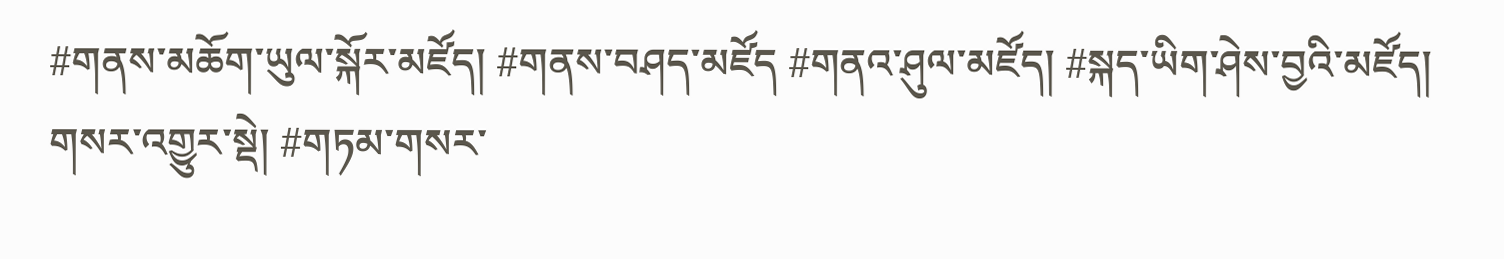#གནས་མཆོག་ཡུལ་སྐོར་མཛོད། #གནས་བཤད་མཛོད #གནའ་ཤུལ་མཛོད། #སྐད་ཡིག་ཤེས་བྱའི་མཛོད། གསར་འགྱུར་སྡེ། #གཏམ་གསར་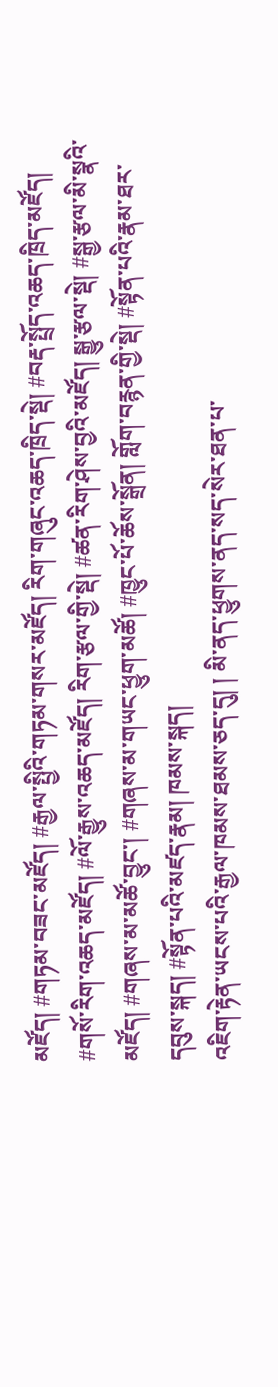མཛོད། #གཏམ་བཟང་མཛོད། #རྒྱལ་སྤྱིའི་གཏམ་གསར་མཛོད། རིག་གཞུང་འཆད་ཁྲིད་སྡེ། #བརྡ་སྤྲོད་འཆད་ཁྲིད་མཛོད། #གསོ་རིག་འཆད་མཛོད། #ལོ་རྒྱུས་འཆད་མཛོད། རིག་རྩལ་གྱི་སྡེ། #ཚན་རིག་ཤེས་བྱའི་མཛོད། སྒྱུ་རྩལ་སྡེ། #སྒྱ་རྩལ་མི་སྣའི་མཛོད། #གཞས་མ་མཚོ་བྱུང་། #གཞས་མ་གཡང་ཕྱུག་མཚོ། #ཁྱུང་པོ་ཆོས་སྒྲོན། གློག་བརྙན་གྱི་སྡེ། #སྟོན་པའི་རྣམ་ཐར་དབུས་སྐད། #སྟོན་པའི་མཛད་རྣམ། ཁམས་སྐད།
འཇིག་རྟེན་ཡངས་པའི་རྒྱལ་ཁམས་ཐམས་ཅད་དུ། ། མི་ནད་ཕྱུགས་ནད་སད་སེར་ཐན་པ་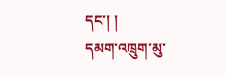དང་། །
དམག་འཁྲུག་མུ་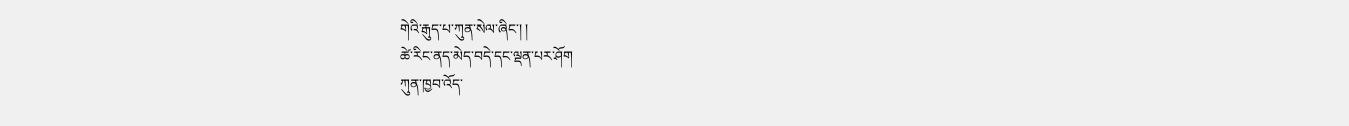གེའི་རྒུད་པ་ཀུན་སེལ་ཞིང་། །
ཚེ་རིང་ནད་མེད་བདེ་དང་ལྡན་པར་ཤོག
ཀུན་ཁྱབ་འོད་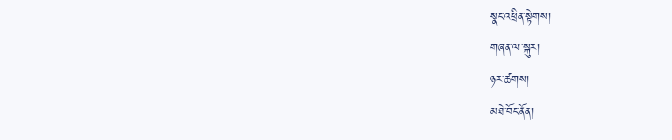སྣང་འཕྲིན་སྟེགས།
གཞན་ལ་སྐུར།
ཉར་ཚགས།
མཐེ་བོང་ནོན།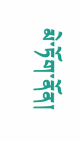མེ་ཏོག་ནོན།